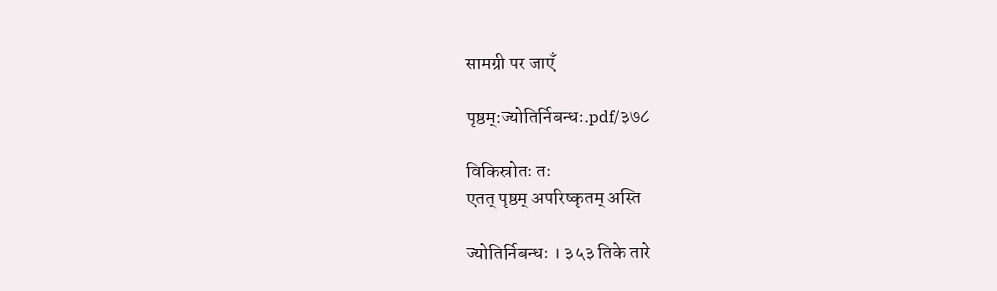सामग्री पर जाएँ

पृष्ठम्:ज्योतिर्निबन्धः.pdf/३७८

विकिस्रोतः तः
एतत् पृष्ठम् अपरिष्कृतम् अस्ति

ज्योतिर्निबन्धः । ३५३ तिके तारे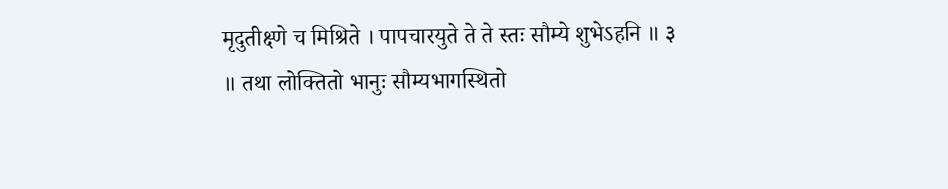मृदुतीक्ष्णे च मिश्रिते । पापचारयुते ते ते स्तः सौम्ये शुभेऽहनि ॥ ३ ॥ तथा लोक्तितो भानुः सौम्यभागस्थितो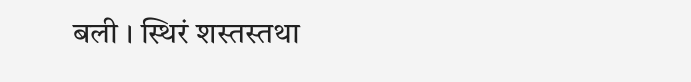बली । स्थिरं शस्तस्तथा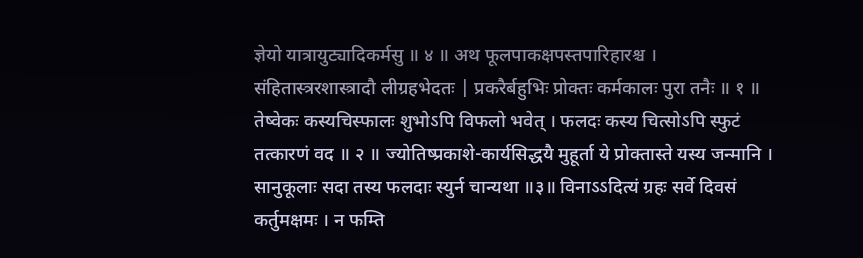ज्ञेयो यात्रायुट्यादिकर्मसु ॥ ४ ॥ अथ फूलपाकक्षपस्तपारिहारश्च । संहितास्त्ररशास्त्रादौ लीग्रहभेदतः | प्रकरैर्बहुभिः प्रोक्तः कर्मकालः पुरा तनैः ॥ १ ॥ तेष्वेकः कस्यचिस्फालः शुभोऽपि विफलो भवेत् । फलदः कस्य चित्सोऽपि स्फुटं तत्कारणं वद ॥ २ ॥ ज्योतिष्प्रकाशे-कार्यसिद्धयै मुहूर्ता ये प्रोक्तास्ते यस्य जन्मानि । सानुकूलाः सदा तस्य फलदाः स्युर्न चान्यथा ॥३॥ विनाऽऽदित्यं ग्रहः सर्वे दिवसं कर्तुमक्षमः । न फम्ति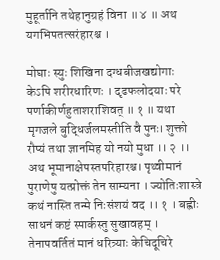मुहूर्तानि तथेहानुग्रहं विना ॥ ४ ॥ अथ यगभिपतत्सरंहारश्च ।

मोघाः स्युः शिखिना दग्धबीजखद्योगाः केऽपि शरीरधारिणः । दृढफलोदयाः परे पर्णाकीर्णहुताशराशिवत् ॥ १ ॥ यथा मृगजले बुद्धिर्जलमस्तीति वै पुनः। शुक्तो रौप्यं तथा ज्ञानमिह यो नयो मुधा ।। २ ।। अथ भूमानाक्षेपस्तपरिहारश्च। पृथ्वीमानं पुराणेषु यत्प्रोक्तं तेन साम्यना । ज्योतिःशास्त्रे कथं नास्ति तन्मे निःसंशयं वद ।। १ । बह्वीः साधनं कष्टं स्पार्कस्तु सुखावहम् । तेनापवर्तितं मानं धरित्र्याः केचिदूचिरे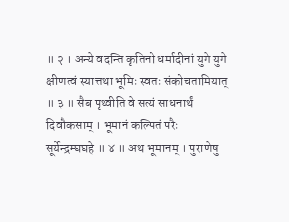॥ २ । अन्ये वदन्ति कृतिनो धर्मादीनां युगे युगे क्षीणत्वं स्यात्तथा भूमिः स्वतः संकोचतामियात् ॥ ३ ॥ सैब पृथ्वीति वे सत्यं साधनार्थं दिवौकसाम् । भूमानं कल्पितं परैः सूर्येन्द्रम्घघहे ॥ ४ ॥ अथ भूमानम् । पुराणेषु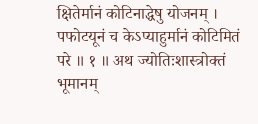क्षितेर्मानं कोटिनाद्धेषु योजनम् । पफोटयूनं च केऽप्याहुर्मानं कोटिमितं परे ॥ १ ॥ अथ ज्योतिःशास्त्रोक्तं भूमानम्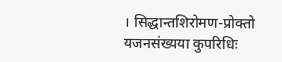। सिद्धान्तशिरोमण-प्रोक्तो यजनसंख्यया कुपरिधिः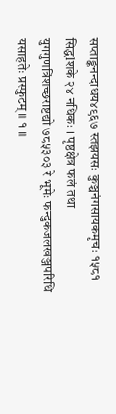सप्ताङ्कनन्दाधय४९६७ स्तझयसः कुञ्चनंगसायकमृचः १५८१ सिद्धlशके २४ नधिकः । पृष्ठक्षेत्र फलं तथा युगगुणत्रिंशच्छराष्टद्यो ७८५३०३ रे भूमेः फन्दुकजलखञ्जपरिधि यसाहतेः प्रस्फुटम् ॥ १ ॥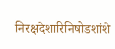निरक्षदेशारिनिषोडशांशे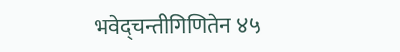भवेद्चन्तीगिणितेन ४५